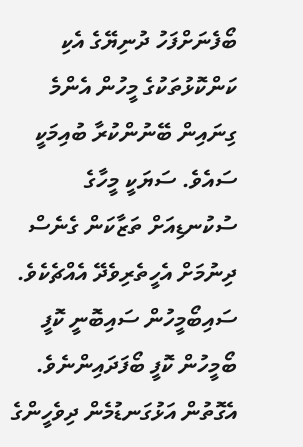ބޯފެނަށްފަހު ދުނިޔޭގެ އެކި ކަންކޮޅުތަކުގެ މީހުން އެންމެ ގިނައިން ބޭނުންކުރާ ބުއިމަކީ ސައެވެ. ސަޔަކީ މީހާގެ ސުކުނޑިއަށް ތަޒާކަން ގެނެސް ދިނުމަށް އެހީތެރިވެދޭ އެއްޗެކެވެ. ސައިބޯމީހުން ސައިބޮނީ ކޮފީ ބޯމީހުން ކޮފީ ބޯފަދައިންނެވެ. އެގޮތުން އަޅުގަނޑުމެން ދިވެހީންގެ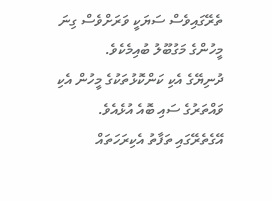ތެރޭގައިވެސް ސަޔަކީ ވަރަށްވެސް ގިނަ މީހުންގެ މަގުބޫލު ބުއިމެކެވެ.
ދުނިޔޭގެ އެކި ކަންކޮޅުތަކުގެ މީހުން އެކި ވައްތަރުގެ ސައި ބޮއެ އުޅެއެވެ. އޭގެތެރޭގައި ތަފާތު އެކިރަހަތައް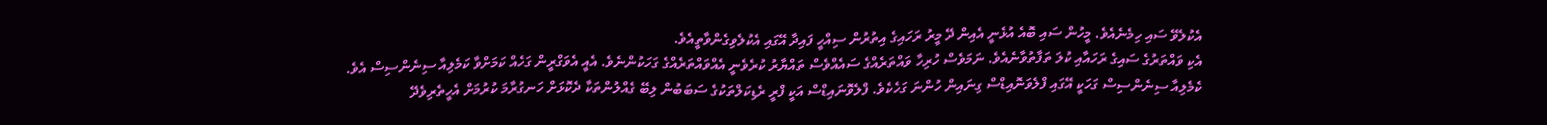އެކުލެވޭ ސައި ހިމެނެއެވެ. މީހުން ސައި ބޮއެ އުޅެނީ އެއިން ދޭ މީރު ރަހައިގެ އިތުރުން ސިއްހީ ފައިދާ އޭގައި އެކުލެވިގެންވާތީއެވެ.
އެކި ވައްތަރުގެ ސައިގެ ރަހައާއި ކުލަ ތަފާތުވާނެއެވެ. ނަމަވެސް ހުރިހާ ވައްތަރެއްގެ ސައެއްވެސް ތައްޔާރު ކުރެވެނީ އެއްވައްތަރެއްގެ ގަހަކުންނެވެ. އެއީ އެވަގްރީން ގަހެއް ކަމަށްވާ ކަމެލިއާ ސިނެންސިސް އެވެ.
ކެމެލިއާ ސިނެންސިސް ގަހަކީ އޭގައި ފްލެވަނޮއިޑްސް ގިނައިން ހުންނަ ގަހެކެވެ. ފްލެވޮނައިޑްސް އަކީ ފްރީ ރެޑިކަލްތަކުގެ ސަބަބުން ލިބޭ ގެއްލުންތަކާ ދެކޮޅަށް ހަނގުރާމަ ކުރުމަށް އެހީތެރިވެދޭ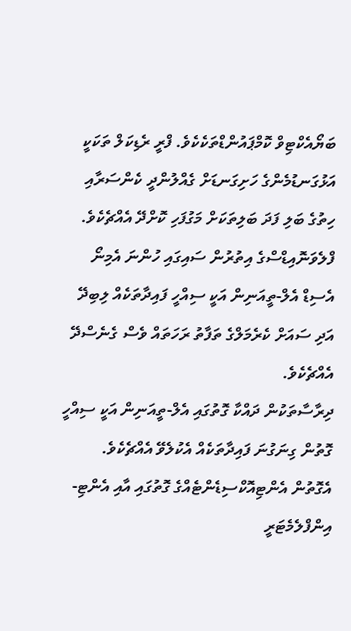ބަޔޯއެކްޓިވް ކޮމްޕައުންޑްތަކެކެވެ. ފްރީ ރެޑިކަލް ތަކަކީ އަޅުގަނޑުމެންގެ ހަށިގަނޑަށް ގެއްލުންދީ ކެންސަރާއި ހިތުގެ ބަލި ފަދަ ބަލިތަކަށް މަގުފަހި ކޮށްދޭ އެއްޗެކެވެ.
ފްލެވަނޮއިޑްސްގެ އިތުރުން ސައިގައި ހުންނަ އެމިނޯ އެސިޑް އެލް-ތީއަނިން އަކީ ސިއްހީ ފައިދާތަކެއް ލިބިދޭ އަދި ސައަށް ކެރެމަލްގެ ތަފާތު ރަހަތައް ވެސް ގެނެސްދޭ އެއްޗެކެވެ.
ދިރާސާތަކުން ދައްކާ ގޮތުގައި އެލް-ތީއަނިން އަކީ ސިއްހީ ގޮތުން ގިނަގުނަ ފައިދާތަކެއް އެކުލެވޭ އެއްޗެކެވެ. އެގޮތުން އެންޓިއޮކްސިޑެންޓެއްގެ ގޮތުގައި އާއި އެންޓި-އިންފްލެމެޓަރީ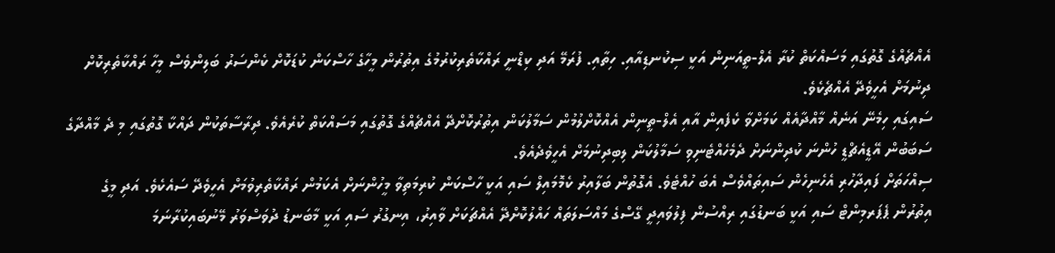އެއްޗެއްގެ ގޮތުގައި މަސައްކަތް ކުރާ އެލް-ތީއަނިން އަކީ ސިކުނޑިއާއި. ހިތާއި. ފުރަމޭ އަދި ކިޑްނީ ރައްކާތެރިކުރުމުގެ އިތުރުން މީހާގެ ހާސްކަން ކުޑަކޮށް ކެންސަރު ބަލިންވެސް މީހާ ރައްކާތެރިކޮށް ދިނުމަށް އެހީވެދޭ އެއްޗެކެވެ.
ސައިގައި ހިމެނޭ އަނެއް މާއްދާއެއް ކަމަށްވާ ކެފެއިން އާއި އެލް-ތީނިން އެއްކޮށްލުމުން ސަމާލުކަން އިތުރުކޮށްދޭ އެއްޗެއްގެ ގޮތުގައި މަސައްކަތް ކުރެއެވެ. ދިރާސާތަކުން ދައްކާ ގޮތުގައި މި ދެ މާއްދާގެ ސަބަބުން އޭޑީއެޗްޑީ ހުންނަ ކުދިންނަށް ދެމެހެއްޓެނިވި ސަމާލުކަން ލިބިދިނުމަށް އެހީވެދެއެވެ.
ސިއްހަތަށް ފައިދާހުރި އެހެނިހެން ސައިތައްވެސް އެބަ ހުއްޓެވެ. އެގޮތުން ބަލާއިރު ކެމޮމައިލް ސައި އަކީ ހާސްކަން ކުރިމަތިވާ މީހުންނަށް އެކަމުން ރައްކާތެރިވުމަށް އެހީވެދޭ ސައެކެވެ. އަދި މީގެ އިތުރުން ޕެޕަރމިންޓް ސައި އަކީ ބަނޑުގައި ރިއްސުން ފިލުވައިދީ ގޭސްގެ މައްސަލަތައް ހައްލުކޮށްދޭ އެއްޗަކަށް ވާއިރު، އިނގުރު ސައި އަކީ މާބަނޑު ދުވަސްވަރު މޭނުބައިކުރާނަމަ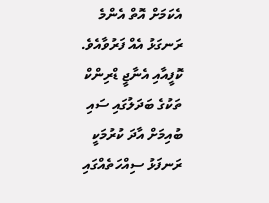އެކަމަށް އޮތް އެންމެ ރަނގަޅު އެއް ފަރުވާއެވެ.
ކޮފީއާއި އެނާޖީ ޑްރިންކް ތަކުގެ ބަދަލުގައި ސައި ބުއިމަށް އާދަ ކުރުމަކީ ރަނފަޅު ސިއްހަތެއްގައި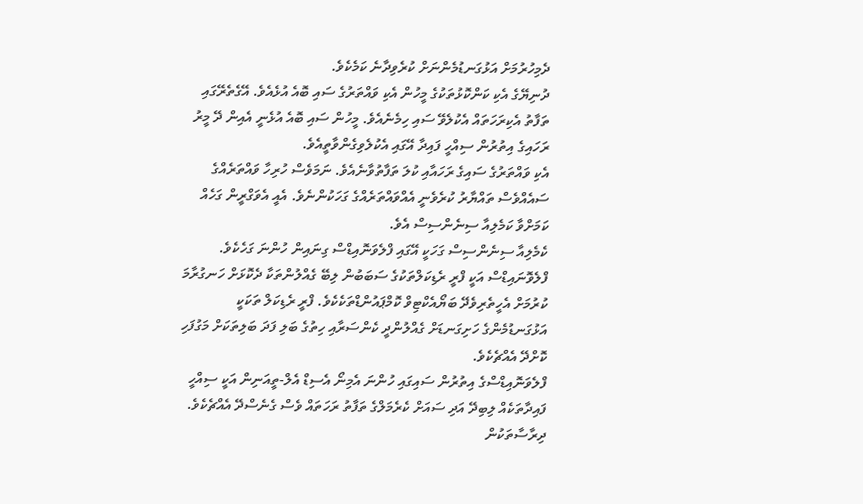ދެމިހުރުމަށް އަޅުގަނޑުމެންނަށް ކުރެވިދާނެ ކަމެކެވެ.
ދުނިޔޭގެ އެކި ކަންކޮޅުތަކުގެ މީހުން އެކި ވައްތަރުގެ ސައި ބޮއެ އުޅެއެވެ. އޭގެތެރޭގައި ތަފާތު އެކިރަހަތައް އެކުލެވޭ ސައި ހިމެނެއެވެ. މީހުން ސައި ބޮއެ އުޅެނީ އެއިން ދޭ މީރު ރަހައިގެ އިތުރުން ސިއްހީ ފައިދާ އޭގައި އެކުލެވިގެންވާތީއެވެ.
އެކި ވައްތަރުގެ ސައިގެ ރަހައާއި ކުލަ ތަފާތުވާނެއެވެ. ނަމަވެސް ހުރިހާ ވައްތަރެއްގެ ސައެއްވެސް ތައްޔާރު ކުރެވެނީ އެއްވައްތަރެއްގެ ގަހަކުންނެވެ. އެއީ އެވަގްރީން ގަހެއް ކަމަށްވާ ކަމެލިއާ ސިނެންސިސް އެވެ.
ކެމެލިއާ ސިނެންސިސް ގަހަކީ އޭގައި ފްލެވަނޮއިޑްސް ގިނައިން ހުންނަ ގަހެކެވެ. ފްލެވޮނައިޑްސް އަކީ ފްރީ ރެޑިކަލްތަކުގެ ސަބަބުން ލިބޭ ގެއްލުންތަކާ ދެކޮޅަށް ހަނގުރާމަ ކުރުމަށް އެހީތެރިވެދޭ ބަޔޯއެކްޓިވް ކޮމްޕައުންޑްތަކެކެވެ. ފްރީ ރެޑިކަލް ތަކަކީ އަޅުގަނޑުމެންގެ ހަށިގަނޑަށް ގެއްލުންދީ ކެންސަރާއި ހިތުގެ ބަލި ފަދަ ބަލިތަކަށް މަގުފަހި ކޮށްދޭ އެއްޗެކެވެ.
ފްލެވަނޮއިޑްސްގެ އިތުރުން ސައިގައި ހުންނަ އެމިނޯ އެސިޑް އެލް-ތީއަނިން އަކީ ސިއްހީ ފައިދާތަކެއް ލިބިދޭ އަދި ސައަށް ކެރެމަލްގެ ތަފާތު ރަހަތައް ވެސް ގެނެސްދޭ އެއްޗެކެވެ.
ދިރާސާތަކުން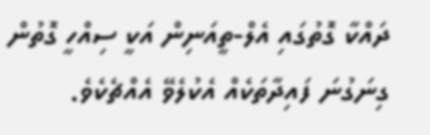ދައްކާ ގޮތުގައި އެލް-ތީއަނިން އަކީ ސިއްހީ ގޮތުން ގިނަގުނަ ފައިދާތަކެއް އެކުލެވޭ އެއްޗެކެވެ.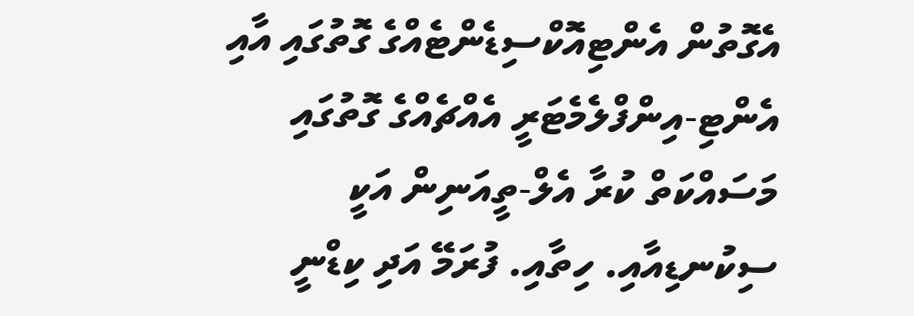އެގޮތުން އެންޓިއޮކްސިޑެންޓެއްގެ ގޮތުގައި އާއި އެންޓި-އިންފްލެމެޓަރީ އެއްޗެއްގެ ގޮތުގައި މަސައްކަތް ކުރާ އެލް-ތީއަނިން އަކީ ސިކުނޑިއާއި. ހިތާއި. ފުރަމޭ އަދި ކިޑްނީ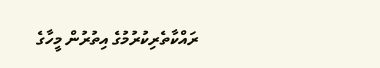ރައްކާތެރިކުރުމުގެ އިތުރުން މީހާގެ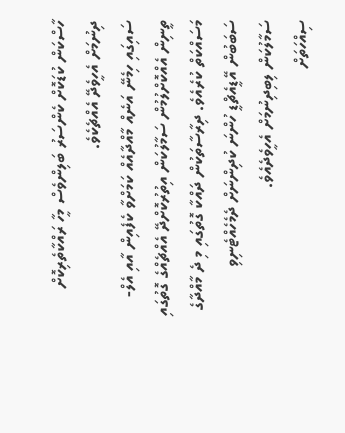ހާސްކަން ކުޑަކޮށް ކެންސަރު ބަލިންވެސް މީހާ ރައްކާތެރިކޮށް ދިނުމަށް އެހީވެދޭ އެއްޗެކެވެ.
ސައިގައި ހިމެނޭ އަނެއް މާއްދާއެއް ކަމަށްވާ ކެފެއިން އާއި އެލް-ތީނިން އެއްކޮށްލުމުން ސަމާލުކަން އިތުރުކޮށްދޭ އެއްޗެއްގެ ގޮތުގައި މަސައްކަތް ކުރެއެވެ. ދިރާސާތަކުން ދައްކާ ގޮތުގައި މި ދެ މާއްދާގެ ސަބަބުން އޭޑީއެޗްޑީ ހުންނަ ކުދިންނަށް ދެމެހެއްޓެނިވި ސަމާލުކަން ލިބިދިނުމަށް އެހީވެދެއެވެ.
ސިއްހަތަށް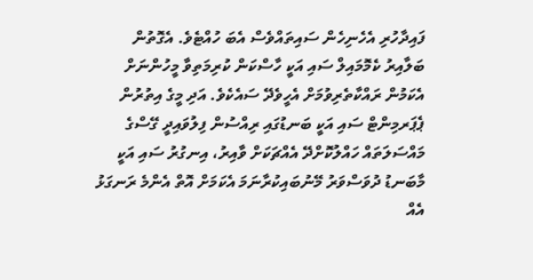ފައިދާހުރި އެހެނިހެން ސައިތައްވެސް އެބަ ހުއްޓެވެ. އެގޮތުން ބަލާއިރު ކެމޮމައިލް ސައި އަކީ ހާސްކަން ކުރިމަތިވާ މީހުންނަށް އެކަމުން ރައްކާތެރިވުމަށް އެހީވެދޭ ސައެކެވެ. އަދި މީގެ އިތުރުން ޕެޕަރމިންޓް ސައި އަކީ ބަނޑުގައި ރިއްސުން ފިލުވައިދީ ގޭސްގެ މައްސަލަތައް ހައްލުކޮށްދޭ އެއްޗަކަށް ވާއިރު، އިނގުރު ސައި އަކީ މާބަނޑު ދުވަސްވަރު މޭނުބައިކުރާނަމަ އެކަމަށް އޮތް އެންމެ ރަނގަޅު އެއް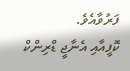ފަރުވާއެވެ.
ކޮފީއާއި އެނާޖީ ޑްރިންކް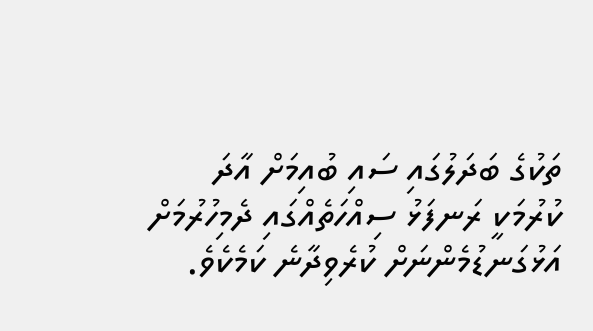ތަކުގެ ބަދަލުގައި ސައި ބުއިމަށް އާދަ ކުރުމަކީ ރަނފަޅު ސިއްހަތެއްގައި ދެމިހުރުމަށް އަޅުގަނޑުމެންނަށް ކުރެވިދާނެ ކަމެކެވެ.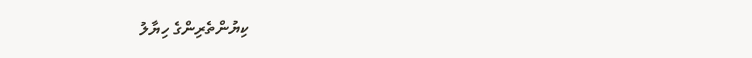ކިޔުންތެރިންގެ ހިޔާލު